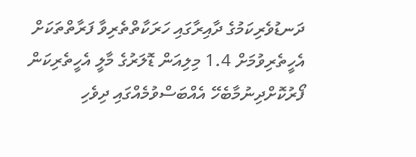ދަނޑުވެރިކަމުގެ ދާއިރާގައި ހަރަކާތްތެރިވާ ފަރާތްތަކަށް އެހީތެރިވުމަށް 1.4 މިލިއަން ޑޮލަރުގެ މާލީ އެހީތެރިކަން ފޯރުކޮށްދިނުމާބެހޭ އެއްބަސްވުމެއްގައި ދިވެހި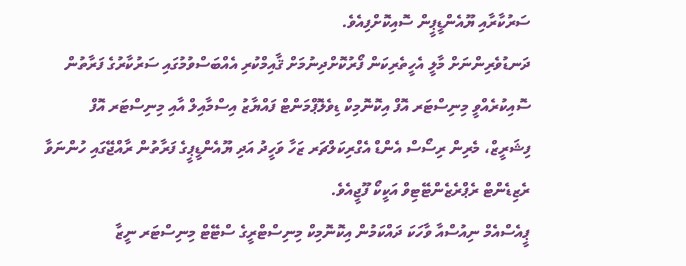ސަރުކާރާއި ޔޫއެންޑީޕީން ސޮއިކޮށްފިއެވެ.
ދަނޑުވެރިންނަށް މާލީ އެހީތެރިކަން ފޯރުކޮށްދިނުމަށް ޤާއިމްކުރި އެއްބަސްވުމުގައި ސަރުކާރުގެ ފަރާތުން ސޮއިކުރެއްވީ މިނިސްޓަރ އޮފް އިކޮނޮމިކް ޑިވެލޮޕްމަންޓް ފައްޔާޒު އިސްމާއިލް އާއި މިނިސްޓަރ އޮފް ފިޝަރީޒް، މެރިން ރިސޯސް އެންޑް އެގްރިކަލްޗަރ ޒަހާ ވަހީދު އަދި ޔޫއެންޑީޕީގެ ފަރާތުން ރާއްޖޭގައި ހުންނަވާ ރެޒިޑެންޓް ރެޕްރެޒެންޓޭޓިވް އަކީކޯ ފޫޖީއެވެ.
ޕީއެސްއެމް ނިއުސްއާ ވާހަކަ ދައްކަމުން އިކޮނޮމިކް މިނިސްޓްރީގެ ސްޓޭޓް މިނިސްޓަރ ނީޒާ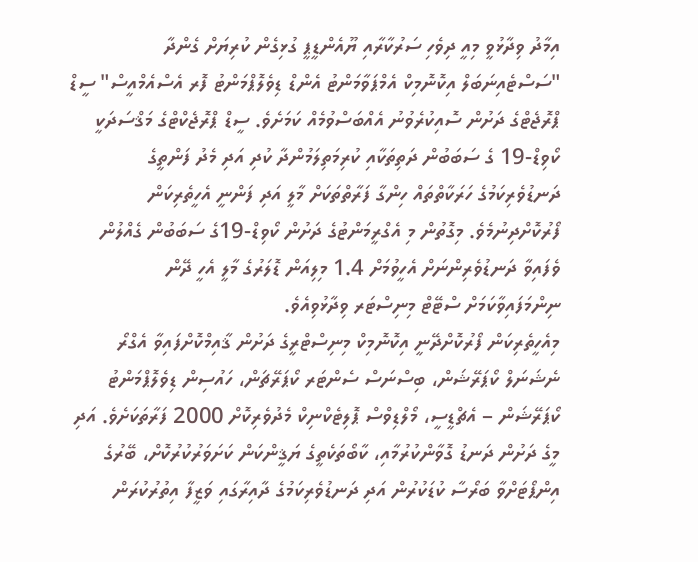އިމާދު ވިދާޅުވީ މިއީ ދިވެހި ސަރުކާރާއި ޔޫއެންޑީޕީ ގުޅިގެން ކުރިޔަށް ގެންދާ "ސަސްޓެއިނަބަލް އިކޮނޮމިކް އެމްޕަވާމަންޓު އެންޑް ޑިވެލޮޕްމަންޓު ފޮރ އެސްއެމްއީސް" ސީޑް ޕްރޮޖެޓްގެ ދަށުން ސޮއިކުރެވުނު އެއްބަސްވުމެއް ކަމަށެވެ. ސީޑް ޕްރޮޖެކްޓްގެ މަޤްސަދަކީ ކޯވިޑް-19 ގެ ސަބަބުން ދަތިތަކާއި ކުރިމަތިލަމުންދާ ކުދި އަދި މެދު ފަންތީގެ ދަނޑުވެރިކަމުގެ ހަރަކާތްތައް ހިންގާ ފަރާތްތަކަށް މާލީ އަދި ފަންނީ އެހީތެރިކަން ފޯރުކޮށްދިނުމެވެ. މިގޮތުން މި އެގްރީމަންޓުގެ ދަށުން ކޯވިޑް-19ގެ ސަބަބުން ގެއްލުން ވެފައިވާ ދަނޑުވެރިންނަށް އެހީވުމަށް 1.4 މިލިއަން ޑޮލަރުގެ މާލީ އެހީ ދޭން ނިންމަފައިވާކަމަށް ސްޓޭޓް މިނިސްޓަރ ވިދާޅުވިއެވެ.
މިއެހީތެރިކަން ފޯރުކޮށްދޭނީ އިކޮނޮމިކް މިނިސްޓްރީގެ ދަށުން ޤާއިމްކޮށްފައިވާ އެގްރޯ ނެޝަނަލް ކޯޕަރޭޝަން، ބިސްނަސް ސެންޓަރ ކޯޕަރޭޗަން، ހައުސިން ޑިވެލޮޕްމަންޓު ކޯޕަރޭޝަން – އެޗްޑީސީ، މޯލްޑިވްސް ޕޮލިޓެކްނިކް މެދުވެރިކޮށް 2000 ފަރާތަކަށެވެ. އަދި މީގެ ދަށުން ދަނޑު ގޮވާންކުރުމާއި، ކާބޯތަކެތީގެ ޔަޤީންކަން ކަށަވަރުކުރުކޮށް، ބޭރުގެ އިންޕޯޓަށްވާ ބަރޯސާ ކުޑަކުރުން އަދި ދަނޑުވެރިކަމުގެ ދާއިރާގައި ވަޒީފާ އިތުރުކުރަން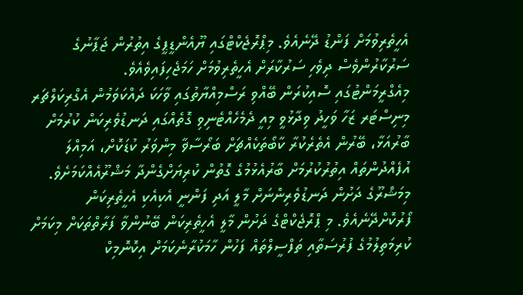އެހީތެރިވުމަށް ފަންޑު ދޭނެއެވެ. މިޕްރޮޖެކްޓްގައި ޔޫއެންޑީޕީގެ އިތުރުން ޖަޕާނުގެ ސަރުކާރުންވެސް ދިވެހި ސަރުކާރަށް އެހީތެރިވުމަށް ހަމަޖެހިފައިވެއެވެ.
މިއެގްރީމަންޓުގައި ސޮއިކުރަން ބޭއްވި ރަސްމިއްޔާތުގައި ވާހަކަ ދައްކަވަމުން އެގްރިކަލްޗަރ މިނިސްޓަރ ޒަހާ ވަހީދު ވިދާޅުވީ މިއީ ދެމެހެއްޓެނިވި ގޮތެއްގައި ދަނޑުވެރިކަން ކުރުމަށް ބާރުއަޅާ، ބޭރުން އެތެރެކުރާ ކާބޯތަކެއްޗަށް ބަރޯސާޥާ މިންވަރު ކުޑަކޮށް، އަމިއްލަ އުފެއްދުންތައް އިތުރުކުރުމަށް ބާރުއެޅުމުގެ ގޮތުން ކުރިޔަށްގެންދާ މަޝްރޫއެއްކަމަށެވެ.
މިމަޝްރޫގެ ދަށުން ދަނޑުވެރިންނަށް މާލީ އަދި ފަންނީ އެކިއެކި އެހީތެރިކަން ފޯރުކޮށްދޭނެއެވެ. މި ޕްރޮޖެކްޓްގެ ދަށުން މާލީ އެހީތެރިކަން ބޭނުންވާ ފަރާތްތަކަށް މިކަމަށް ކުރިމަތިލުމުގެ ފުރުސަތާއި ތަފްސީލްތައް ފަހުން ހާމަކުރާނެކަމަށް އިކޮނޮމިކް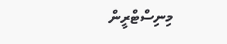މިނިސްޓްރީން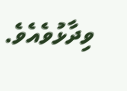ވިދާޅުވެއެވެ.